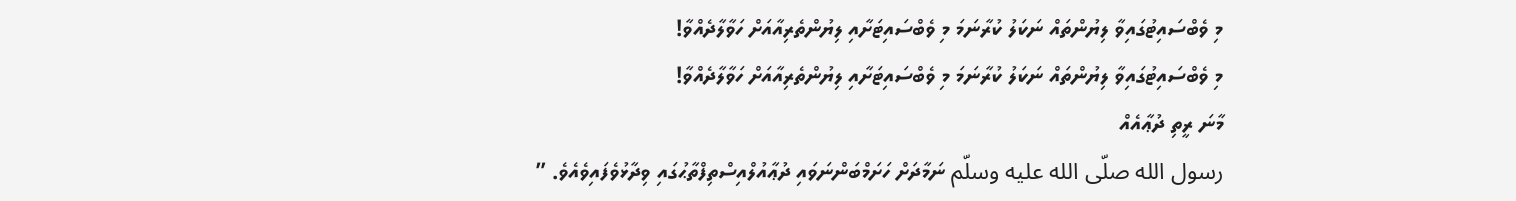މި ވެބްސައިޓުގައިވާ ލިޔުންތައް ނަކަލު ކުރާނަމަ މި ވެބްސައިޓަށާއި ލިޔުންތެރިއާއަށް ހަވާލާދެއްވާ!
މި ވެބްސައިޓުގައިވާ ލިޔުންތައް ނަކަލު ކުރާނަމަ މި ވެބްސައިޓަށާއި ލިޔުންތެރިއާއަށް ހަވާލާދެއްވާ!
މާނަ ރީތި ދުޢާއެއް
رسول الله صلّى الله عليه وسلّم ނަމާދަށް ހަށަމްބަންނަވައި ދުޢާއުލްއިސްތިފްތާޙުގައި ވިދާޅުވެފައިވެއެވެ. ”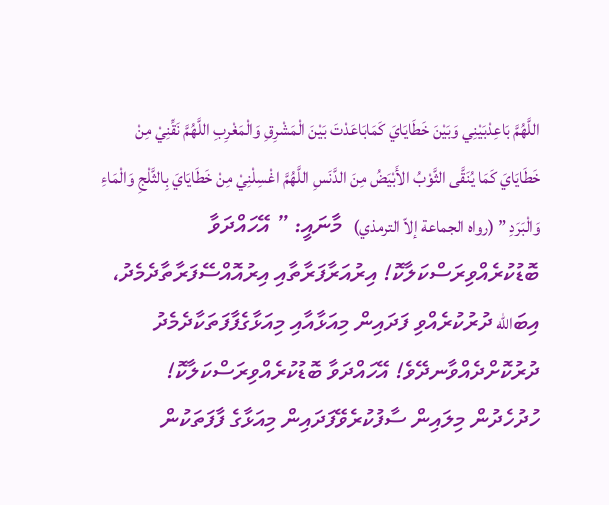اللَّهُمَّ بَاعِدْبَيْنِي وَبَيْنَ خَطَايَايَ كَمَابَاعَدْتَ بَيْنَ الْمَشْرِقِ وَالْمَغْرِبِ اللَّهُمَّ نَقِّنِيْ مِنْ خَطَايَايَ كَمَا يُنَقَّى الثَّوْبُ الأَبْيَضُ مِنَ الدَّنَسِ اللَّهُمَّ اغْسِلْنِيْ مِنْ خَطَايَايَ بِالثَّلْجِ وَالْمَاءِ وَالْبَرَدِ ” (رواه الجماعة إلاّ الترمذي)   މާނައީ: ” އޭހައްދަވާ ބޮޑުކުރެއްވިރަސްކަލާކޮ! އިރުއަރާފަރާތާއި އިރުއޮއްސޭފަރާތާދެމެދު، އިބަالله ދުރުކުރެއްވި ފަދައިން މިއަޅާއާއި މިއަޅާގެފާފަތަކާދެމެދު ދުރުކޮށްދެއްވާނދޭވެ! އޭހައްދަވާ ބޮޑުކުރެއްވިރަސްކަލާކޮ! ހުދުހެދުން މިލައިން ސާފުކުރެވޭފަދައިން މިއަޅާގެ ފާފަތަކުން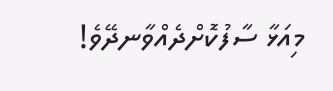މިއަޅާ ސާފުކޮށްދެއްވާނދޭވެ!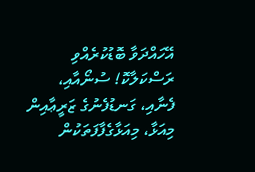އޭހައްދަވާ ބޮޑުކުރެއްވި ރަސްކަލާކޮ! ސުނޯއާއި، ފެނާއި، ގަނޑުފެނުގެ ޒަރީޢާއިން މިއަޅާ، މިއަޅާގެފާފަތަކުން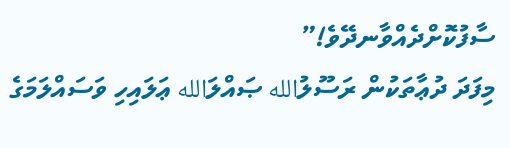ސާފުކޮށްދެއްވާނދޭވެ!”
މިފަދަ ދުޢާތަކުން ރަސޫލުالله ޞައްލަالله ޢަލައިހި ވަސައްލަމަގެ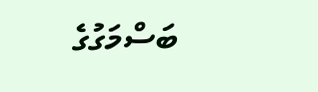ބަސްމަގުގެ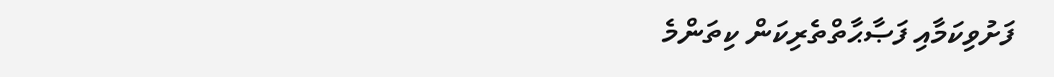ފަށުވިކަމާއި ފަޞާޙާތްތެރިކަން ކިތަންމެ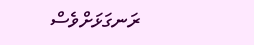ރަނގަޅަށްވެސް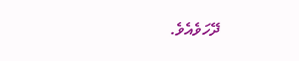ދޭހަވެއެވެ.